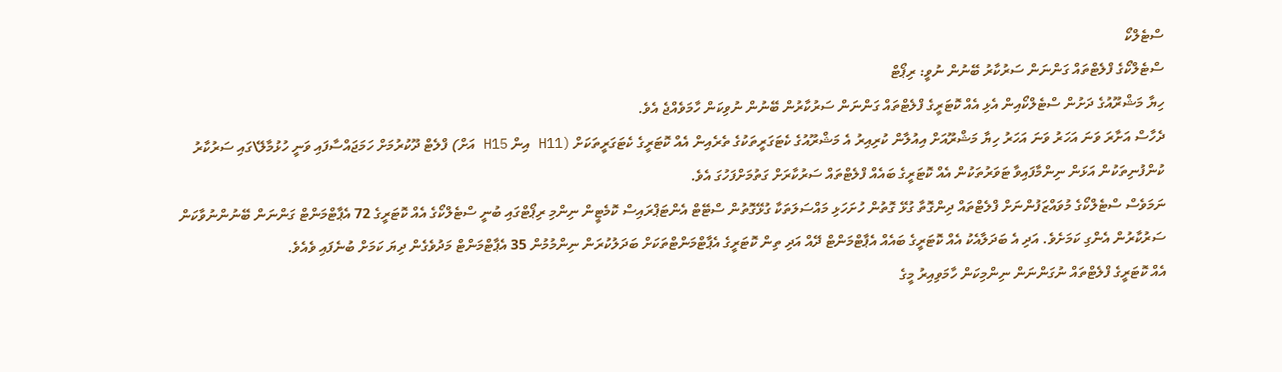ސްޓެލްކޯ
ސްޓެލްކޯގެ ފްލެޓްތައް ގަންނަން ސަރުކާރު ބޭނުން ނުވީ: ރިޕޯޓް
ހިޔާ މަޝްރޫއުގެ ދަށުން ސްޓެލްކޯއިން އެޅި އެއް ކޮޓަރީގެ ފްލެޓްތައް ގަންނަން ސަރުކާރުން ބޭނުން ނުވިކަން ހާމަވެއްޖެ އެވެ.
ދެހާސް އަށާރަ ވަނަ އަހަރު ވަނަ އަހަރު ހިޔާ މަޝްރޫއަށް އިއުލާން ކުރިއިރު އެ މަޝްރޫއުގެ ކެޓަގަރީތަކުގެ ތެރެއިން އެއް ކޮޓަރީގެ ކެޓަގަރީތަކަށް (H11 އިން H15 އަށް) ފްލެޓް ދޫކުރުމަށް ހަމަޖައްސާފައި ވަނީ ހުޅުމާލޭ\ގައި ސަރުކާރު ކުންފުނިތަކުން އަޅަން ނިންމާފައިވާ ޓަވަރުތަކުން އެއް ކޮޓަރީގެ ބައެއް ފްލެޓްތައް ސަރުކާރަށް ގަތުމަށްފަހުގަ އެވެ.
ނަމަވެސް ސްޓެލްކޯގެ މުވައްޒަފުންނަށް ފްލެޓްތައް ދިންގޮތާ ގުޅޭ ގޮތުން ހުށަހަޅި މައްސަލަތަކާ ގުޅޭގޮތުން ސްޓޭޓް އެންޓަޕްރައިސް ކޮމެޓީން ނިންމި ރިޕޯޓްގައި ބުނީ ސްޓެލްކޯގެ އެއް ކޮޓަރީގެ 72 އެޕާޓްމަންޓް ގަންނަން ބޭނުންނުވާކަން ސަރުކާރުން އެންގި ކަމަށެވެ. އަދި އެ ބަދަލާއެކު އެއް ކޮޓަރީގެ ބައެއް އެޕާޓްމަންޓް ދޭއް އަދި ތިން ކޮޓަރީގެ އެޕާޓްމަންޓްތަކަށް ބަދަލުކުރަން ނިންމުމުން 35 އެޕާޓްމަންޓް މަދުވެގެން ދިޔަ ކަމަށް ބުނެފައި ވެއެވެ.
އެއް ކޮޓަރީގެ ފްލެޓްތައް ނުގަންނަން ނިންމިކަން ހާމަވިއިރު މީގެ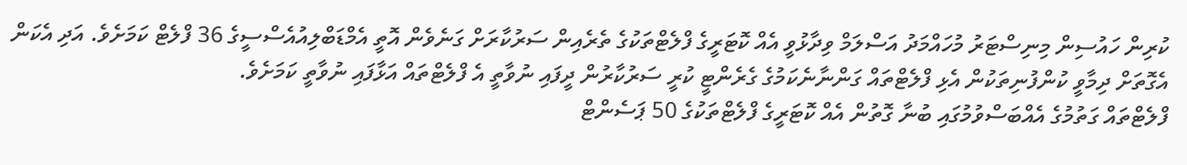ކުރިން ހައުސިން މިނިސްޓަރު މުހައްމަދު އަސްލަމް ވިދާޅުވީ އެއް ކޮޓަރީގެ ފްލެޓްތަކުގެ ތެރެއިން ސަރުކާރަށް ގަނެވެން އޮތީ އެމްޑަބްލިއުއެސްސީގެ 36 ފްލެޓް ކަމަށެވެ. އަދި އެކަން އެގޮތަށް ދިމާވީ ކުންފުނިތަކުން އެޅި ފްލެޓްތައް ގަންނާނެކަމުގެ ގެރެންޓީ ކުރީ ސަރުކާރުން ދީފައި ނުވާތީ އެ ފްލެޓްތައް އަޅާފައި ނުވާތީ ކަމަށެވެ.
ފްލެޓްތައް ގަތުމުގެ އެއްބަސްވުމުގައި ބުނާ ގޮތުން އެއް ކޮޓަރީގެ ފްލެޓްތަކުގެ 50 ޕަސެންޓް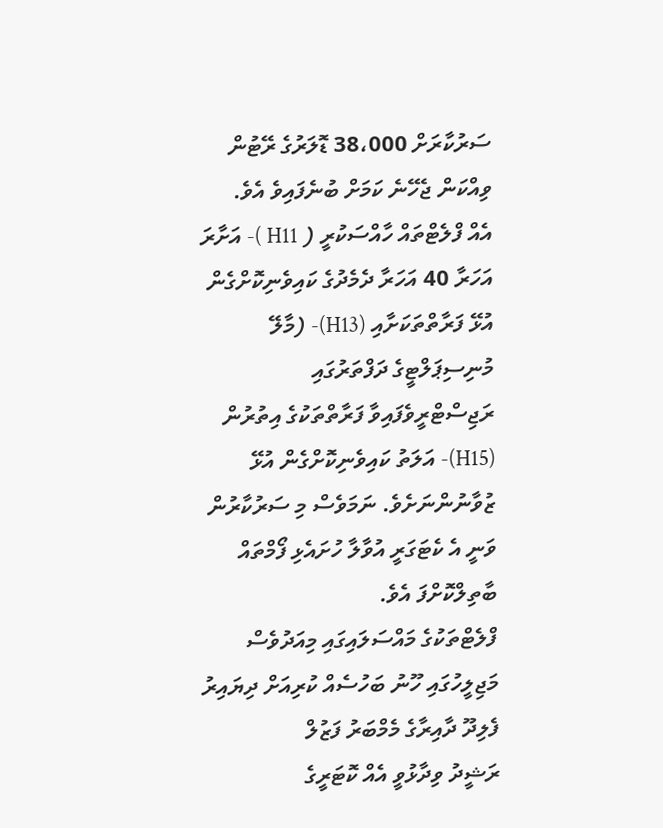ސަރުކާރަށް 38،000 ޑޮލަރުގެ ރޭޓުން ވިއްކަން ޖެހޭނެ ކަމަށް ބުނެފައިވެ އެވެ.
އެއް ފްލެޓްތައް ހާއްސަކުރީ ( H11 )- އަށާރަ އަހަރާ 40 އަހަރާ ދެމެދުގެ ކައިވެނިކޮށްގެން އުޅޭ ފަރާތްތަކަށާއި (H13)- (މާލޭ މުނިސިޕަލްޓީގެ ދަފްތަރުގައި ރަޖިސްޓްރީވެފައިވާ ފަރާތްތަކުގެ އިތުރުން (H15)- އަލަތު ކައިވެނިކޮށްގެން އުޅޭ ޒުވާނުންނަށެވެ. ނަމަވެސް މި ސަރުކާރުން ވަނީ އެ ކެޓަގަރީ އުވާލާ ހުށައެޅި ފޯމްތައް ބާތިލްކޮށްފަ އެވެ.
ފްލެޓްތަކުގެ މައްސަލައިގައި މިއަދުވެސް މަޖިލީހުގައި ހޫނު ބަހުސެއް ކުރިއަށް ދިޔައިރު ފެލިދޫ ދާއިރާގެ މެމްބަރު ފަޒުލް
ރަޝީދު ވިދާޅުވީ އެއް ކޮޓަރީގެ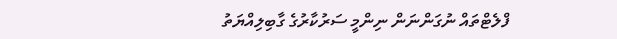ފްލެޓްތައް ނުގަންނަން ނިންމީ ސަރުކާރުގެ ގާބިލިއްޔަތު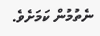ނެތުމުން ކަމަށެވެ.